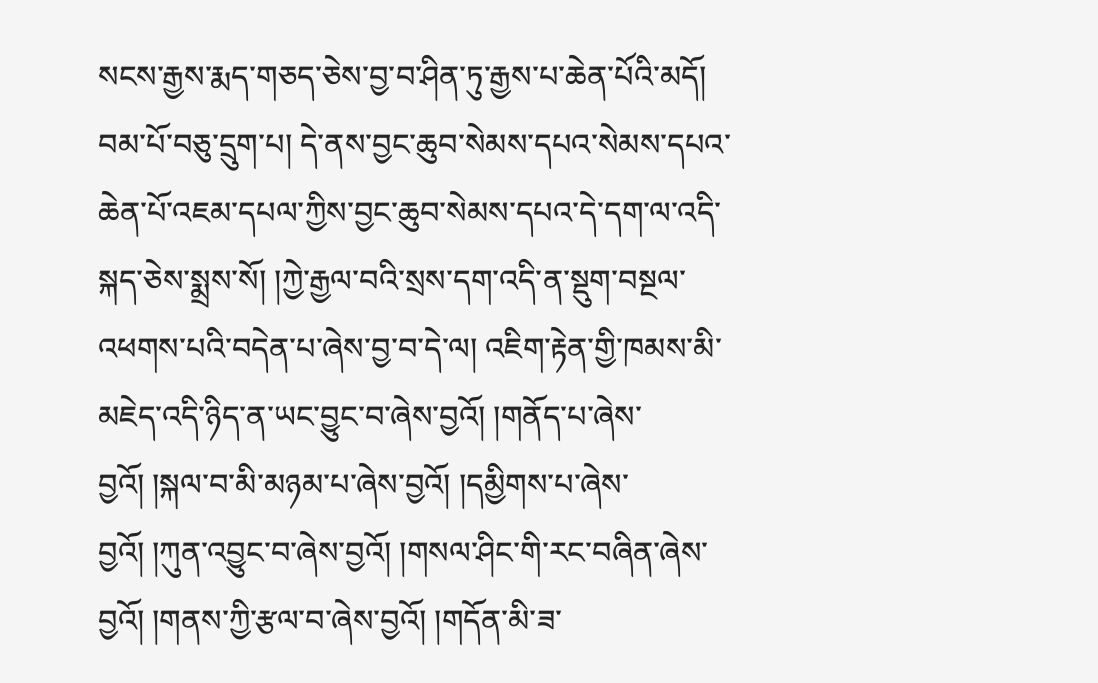སངས་རྒྱས་རྨད་གཅད་ཅེས་བྱ་བ་ཤིན་ཏུ་རྒྱས་པ་ཆེན་པོའི་མདོ། བམ་པོ་བཅུ་དྲུག་པ། དེ་ནས་བྱང་ཆུབ་སེམས་དཔའ་སེམས་དཔའ་ཆེན་པོ་འཇམ་དཔལ་ཀྱིས་བྱང་ཆུབ་སེམས་དཔའ་དེ་དག་ལ་འདི་སྐད་ཅེས་སྨྲས་སོ། །ཀྱེ་རྒྱལ་བའི་སྲས་དག་འདི་ན་སྡུག་བསྔལ་འཕགས་པའི་བདེན་པ་ཞེས་བྱ་བ་དེ་ལ། འཇིག་རྟེན་གྱི་ཁམས་མི་མཇེད་འདི་ཉིད་ན་ཡང་བྱུང་བ་ཞེས་བྱའོ། །གནོད་པ་ཞེས་བྱའོ། །སྐལ་བ་མི་མཉམ་པ་ཞེས་བྱའོ། །དམྱིགས་པ་ཞེས་བྱའོ། །ཀུན་འབྱུང་བ་ཞེས་བྱའོ། །གསལ་ཤིང་གི་རང་བཞིན་ཞེས་བྱའོ། །གནས་ཀྱི་རྩལ་བ་ཞེས་བྱའོ། །གདོན་མི་ཟ་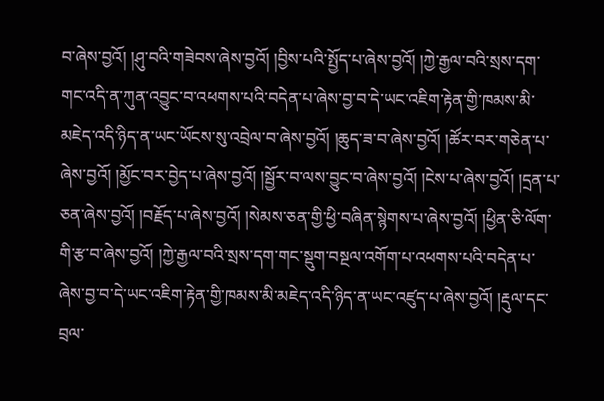བ་ཞེས་བྱའོ། །ཤུ་བའི་གཟེབས་ཞེས་བྱའོ། །བྱིས་པའི་སྤྱོད་པ་ཞེས་བྱའོ། །ཀྱེ་རྒྱལ་བའི་སྲས་དག་གང་འདི་ན་ཀུན་འབྱུང་བ་འཕགས་པའི་བདེན་པ་ཞེས་བྱ་བ་དེ་ཡང་འཇིག་རྟེན་གྱི་ཁམས་མི་མཇེད་འདི་ཉིད་ན་ཡང་ཡོངས་སུ་འབྲེལ་བ་ཞེས་བྱའོ། །ཆུད་ཟ་བ་ཞེས་བྱའོ། །ཚོར་བར་གཅེན་པ་ཞེས་བྱའོ། །མྱོང་བར་བྱེད་པ་ཞེས་བྱའོ། །སྦྱོར་བ་ལས་བྱུང་བ་ཞེས་བྱའོ། །ངེས་པ་ཞེས་བྱའོ། །དྲན་པ་ཅན་ཞེས་བྱའོ། །བརྗོད་པ་ཞེས་བྱའོ། །སེམས་ཅན་གྱི་ཕྱི་བཞིན་སྙེགས་པ་ཞེས་བྱའོ། །ཕྱིན་ཅི་ལོག་གི་རྩ་བ་ཞེས་བྱའོ། །ཀྱེ་རྒྱལ་བའི་སྲས་དག་གང་སྡུག་བསྔལ་འགོག་པ་འཕགས་པའི་བདེན་པ་ཞེས་བྱ་བ་དེ་ཡང་འཇིག་རྟེན་གྱི་ཁམས་མི་མཇེད་འདི་ཉིད་ན་ཡང་འཛུད་པ་ཞེས་བྱའོ། །རྡུལ་དང་བྲལ་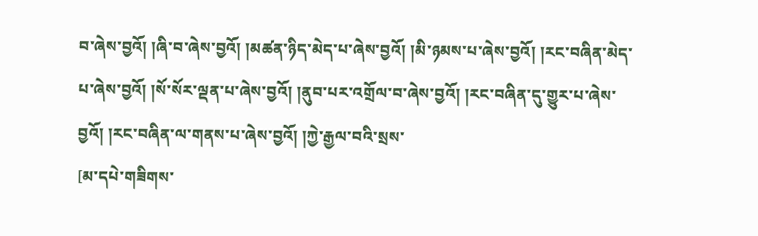བ་ཞེས་བྱའོ། །ཞི་བ་ཞེས་བྱའོ། །མཚན་ཉིད་མེད་པ་ཞེས་བྱའོ། །མི་ཉམས་པ་ཞེས་བྱའོ། །རང་བཞིན་མེད་པ་ཞེས་བྱའོ། །སོ་སོར་ལྡན་པ་ཞེས་བྱའོ། །ནུབ་པར་འགྲོལ་བ་ཞེས་བྱའོ། །རང་བཞིན་དུ་གྱུར་པ་ཞེས་བྱའོ། །རང་བཞིན་ལ་གནས་པ་ཞེས་བྱའོ། །ཀྱེ་རྒྱལ་བའི་སྲས་
[མ་དཔེ་གཟིགས་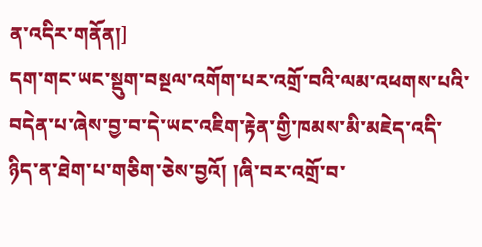ན་འདིར་གནོན།]
དག་གང་ཡང་སྡུག་བསྔལ་འགོག་པར་འགྲོ་བའི་ལམ་འཕགས་པའི་བདེན་པ་ཞེས་བྱ་བ་དེ་ཡང་འཇིག་རྟེན་གྱི་ཁམས་མི་མཇེད་འདི་ཉིད་ན་ཐེག་པ་གཅིག་ཅེས་བྱའོ། །ཞི་བར་འགྲོ་བ་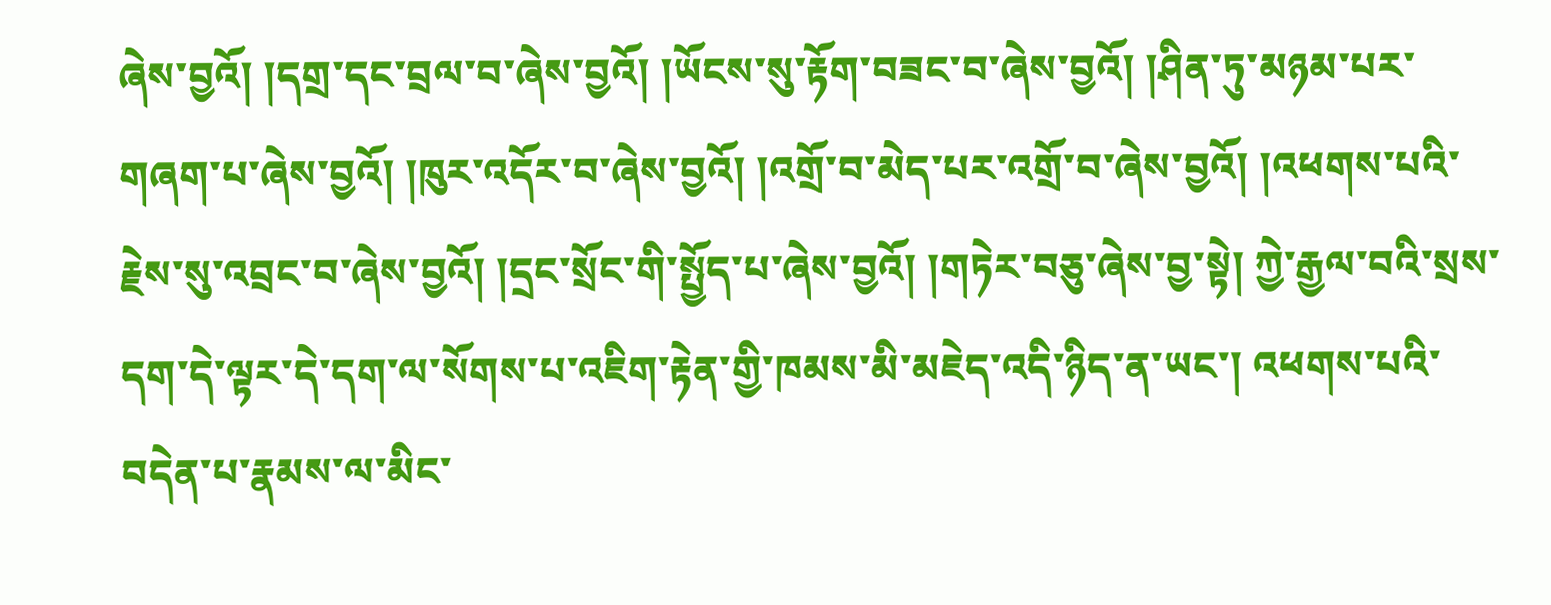ཞེས་བྱའོ། །དགྲ་དང་བྲལ་བ་ཞེས་བྱའོ། །ཡོངས་སུ་རྟོག་བཟང་བ་ཞེས་བྱའོ། །ཤིན་ཏུ་མཉམ་པར་གཞག་པ་ཞེས་བྱའོ། །ཁུར་འདོར་བ་ཞེས་བྱའོ། །འགྲོ་བ་མེད་པར་འགྲོ་བ་ཞེས་བྱའོ། །འཕགས་པའི་རྗེས་སུ་འབྲང་བ་ཞེས་བྱའོ། །དྲང་སྲོང་གི་སྤྱོད་པ་ཞེས་བྱའོ། །གཏེར་བཅུ་ཞེས་བྱ་སྟེ། ཀྱེ་རྒྱལ་བའི་སྲས་དག་དེ་ལྟར་དེ་དག་ལ་སོགས་པ་འཇིག་རྟེན་གྱི་ཁམས་མི་མཇེད་འདི་ཉིད་ན་ཡང་། འཕགས་པའི་བདེན་པ་རྣམས་ལ་མིང་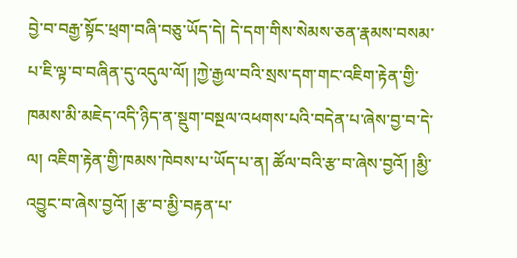བྱེ་བ་བརྒྱ་སྟོང་ཕྲག་བཞི་བཅུ་ཡོད་དེ། དེ་དག་གིས་སེམས་ཅན་རྣམས་བསམ་པ་ཇི་ལྟ་བ་བཞིན་དུ་འདུལ་ལོ། །ཀྱེ་རྒྱལ་བའི་སྲས་དག་གང་འཇིག་རྟེན་གྱི་ཁམས་མི་མཇེད་འདི་ཉིད་ན་སྡུག་བསྔལ་འཕགས་པའི་བདེན་པ་ཞེས་བྱ་བ་དེ་ལ། འཇིག་རྟེན་གྱི་ཁམས་ཁེབས་པ་ཡོད་པ་ན། ཚོལ་བའི་རྩ་བ་ཞེས་བྱའོ། །མྱི་འབྱུང་བ་ཞེས་བྱའོ། །རྩ་བ་མྱི་བརྟན་པ་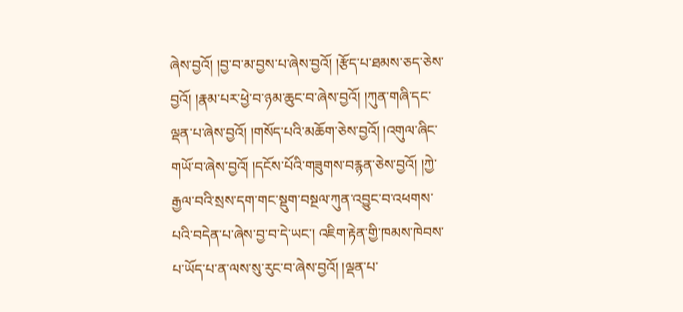ཞེས་བྱའོ། །བྱ་བ་མ་བྱས་པ་ཞེས་བྱའོ། །རྩོད་པ་ཐམས་ཅད་ཅེས་བྱའོ། །རྣམ་པར་ཕྱེ་བ་ཉམ་ཆུང་བ་ཞེས་བྱའོ། །ཀུན་གཞི་དང་ལྡན་པ་ཞེས་བྱའོ། །གསོད་པའི་མཆོག་ཅེས་བྱའོ། །འགུལ་ཞིང་གཡོ་བ་ཞེས་བྱའོ། །དངོས་པོའི་གཟུགས་བརྙན་ཅེས་བྱའོ། །ཀྱེ་རྒྱལ་བའི་སྲས་དག་གང་སྡུག་བསྔལ་ཀུན་འབྱུང་བ་འཕགས་པའི་བདེན་པ་ཞེས་བྱ་བ་དེ་ཡང་། འཇིག་རྟེན་གྱི་ཁམས་ཁེབས་པ་ཡོད་པ་ན་ལས་སུ་རུང་བ་ཞེས་བྱའོ། །ལྡན་པ་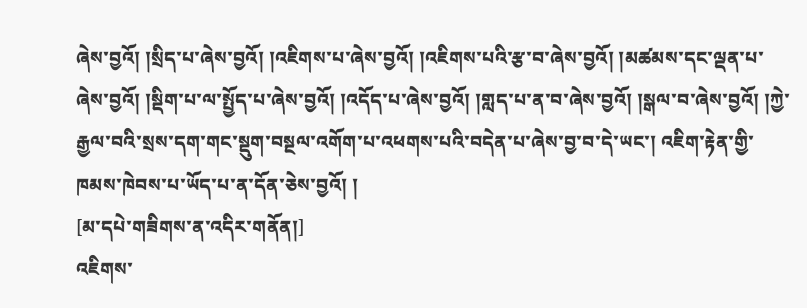ཞེས་བྱའོ། །སྲིད་པ་ཞེས་བྱའོ། །འཇིགས་པ་ཞེས་བྱའོ། །འཇིགས་པའི་རྩ་བ་ཞེས་བྱའོ། །མཚམས་དང་ལྡན་པ་ཞེས་བྱའོ། །སྡིག་པ་ལ་སྤྱོད་པ་ཞེས་བྱའོ། །འདོད་པ་ཞེས་བྱའོ། །གླད་པ་ན་བ་ཞེས་བྱའོ། །སྒལ་བ་ཞེས་བྱའོ། །ཀྱེ་རྒྱལ་བའི་སྲས་དག་གང་སྡུག་བསྔལ་འགོག་པ་འཕགས་པའི་བདེན་པ་ཞེས་བྱ་བ་དེ་ཡང་། འཇིག་རྟེན་གྱི་ཁམས་ཁེབས་པ་ཡོད་པ་ན་དོན་ཅེས་བྱའོ། །
[མ་དཔེ་གཟིགས་ན་འདིར་གནོན།]
འཇིགས་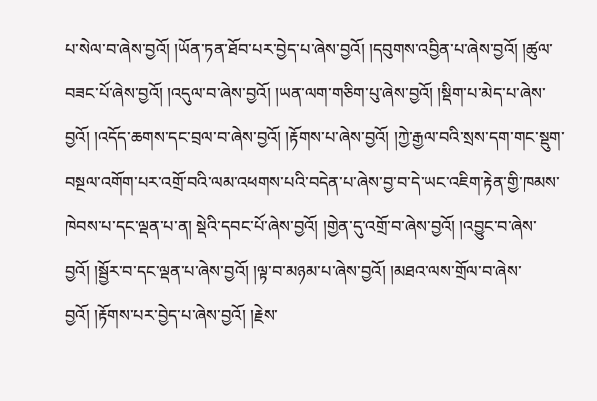པ་སེལ་བ་ཞེས་བྱའོ། །ཡོན་ཏན་ཐོབ་པར་བྱེད་པ་ཞེས་བྱའོ། །དབུགས་འབྱིན་པ་ཞེས་བྱའོ། །ཚུལ་བཟང་པོ་ཞེས་བྱའོ། །འདུལ་བ་ཞེས་བྱའོ། །ཡན་ལག་གཅིག་པུ་ཞེས་བྱའོ། །སྡིག་པ་མེད་པ་ཞེས་བྱའོ། །འདོད་ཆགས་དང་བྲལ་བ་ཞེས་བྱའོ། །རྟོགས་པ་ཞེས་བྱའོ། །ཀྱེ་རྒྱལ་བའི་སྲས་དག་གང་སྡུག་བསྔལ་འགོག་པར་འགྲོ་བའི་ལམ་འཕགས་པའི་བདེན་པ་ཞེས་བྱ་བ་དེ་ཡང་འཇིག་རྟེན་གྱི་ཁམས་ཁེབས་པ་དང་ལྡན་པ་ན། སྡེའི་དབང་པོ་ཞེས་བྱའོ། །གྱེན་དུ་འགྲོ་བ་ཞེས་བྱའོ། །འབྱུང་བ་ཞེས་བྱའོ། །སྦྱོར་བ་དང་ལྡན་པ་ཞེས་བྱའོ། །ལྟ་བ་མཉམ་པ་ཞེས་བྱའོ། །མཐའ་ལས་གྲོལ་བ་ཞེས་བྱའོ། །རྟོགས་པར་བྱེད་པ་ཞེས་བྱའོ། །རྗེས་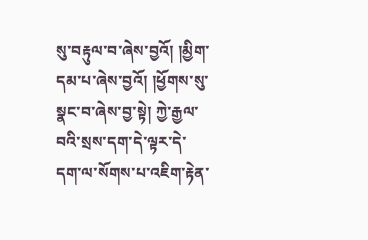སུ་བརྟུལ་བ་ཞེས་བྱའོ། །མྱིག་དམ་པ་ཞེས་བྱའོ། །ཕྱོགས་སུ་སྣང་བ་ཞེས་བྱ་སྟེ། ཀྱེ་རྒྱལ་བའི་སྲས་དག་དེ་ལྟར་དེ་དག་ལ་སོགས་པ་འཇིག་རྟེན་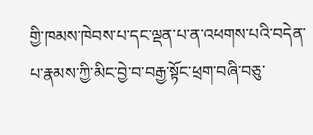གྱི་ཁམས་ཁེབས་པ་དང་ལྡན་པ་ན་འཕགས་པའི་བདེན་པ་རྣམས་ཀྱི་མིང་བྱེ་བ་བརྒྱ་སྟོང་ཕྲག་བཞི་བཅུ་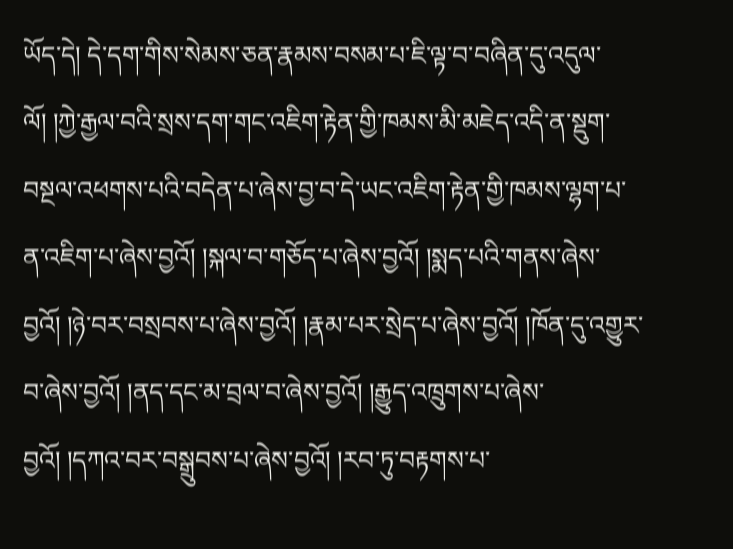ཡོད་དེ། དེ་དག་གིས་སེམས་ཅན་རྣམས་བསམ་པ་ཇི་ལྟ་བ་བཞིན་དུ་འདུལ་ལོ། །ཀྱེ་རྒྱལ་བའི་སྲས་དག་གང་འཇིག་རྟེན་གྱི་ཁམས་མི་མཇེད་འདི་ན་སྡུག་བསྔལ་འཕགས་པའི་བདེན་པ་ཞེས་བྱ་བ་དེ་ཡང་འཇིག་རྟེན་གྱི་ཁམས་ལྷག་པ་ན་འཇིག་པ་ཞེས་བྱའོ། །སྐལ་བ་གཅོད་པ་ཞེས་བྱའོ། །སྨད་པའི་གནས་ཞེས་བྱའོ། །ཉེ་བར་བསྲབས་པ་ཞེས་བྱའོ། །རྣམ་པར་སྲེད་པ་ཞེས་བྱའོ། །ཁོན་དུ་འགྱུར་བ་ཞེས་བྱའོ། །ནད་དང་མ་བྲལ་བ་ཞེས་བྱའོ། །རྒྱུད་འཁྲུགས་པ་ཞེས་བྱའོ། །དཀའ་བར་བསྒྲུབས་པ་ཞེས་བྱའོ། །རབ་ཏུ་བརྟགས་པ་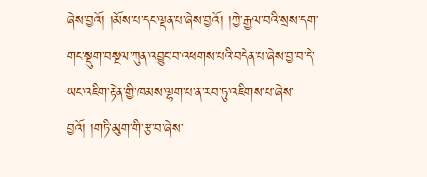ཞེས་བྱའོ། །མོས་པ་དང་ལྡན་པ་ཞེས་བྱའོ། །ཀྱེ་རྒྱལ་བའི་སྲས་དག་གང་སྡུག་བསྔལ་ཀུན་འབྱུང་བ་འཕགས་པའི་བདེན་པ་ཞེས་བྱ་བ་དེ་ཡང་འཇིག་རྟེན་གྱི་ཁམས་ལྷག་པ་ན་རབ་ཏུ་འཇིགས་པ་ཞེས་བྱའོ། །གཏི་མུག་གི་རྩ་བ་ཞེས་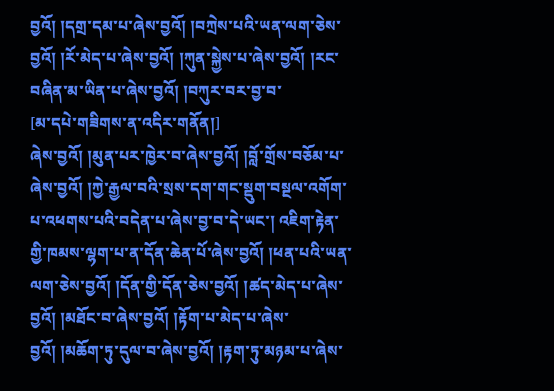བྱའོ། །དགྲ་དམ་པ་ཞེས་བྱའོ། །བཀྲེས་པའི་ཡན་ལག་ཅེས་བྱའོ། །རོ་མེད་པ་ཞེས་བྱའོ། །ཀུན་སྐྱེས་པ་ཞེས་བྱའོ། །རང་བཞིན་མ་ཡིན་པ་ཞེས་བྱའོ། །བཀུར་བར་བྱ་བ་
[མ་དཔེ་གཟིགས་ན་འདིར་གནོན།]
ཞེས་བྱའོ། །མུན་པར་ཁྱེར་བ་ཞེས་བྱའོ། །བློ་གྲོས་བཅོམ་པ་ཞེས་བྱའོ། །ཀྱེ་རྒྱལ་བའི་སྲས་དག་གང་སྡུག་བསྔལ་འགོག་པ་འཕགས་པའི་བདེན་པ་ཞེས་བྱ་བ་དེ་ཡང་། འཇིག་རྟེན་གྱི་ཁམས་ལྷག་པ་ན་དོན་ཆེན་པོ་ཞེས་བྱའོ། །ཕན་པའི་ཡན་ལག་ཅེས་བྱའོ། །དོན་གྱི་དོན་ཅེས་བྱའོ། །ཚད་མེད་པ་ཞེས་བྱའོ། །མཐོང་བ་ཞེས་བྱའོ། །རྟོག་པ་མེད་པ་ཞེས་བྱའོ། །མཆོག་ཏུ་དུལ་བ་ཞེས་བྱའོ། །རྟག་ཏུ་མཉམ་པ་ཞེས་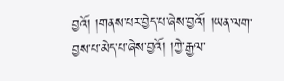བྱའོ། །གནས་པར་བྱེད་པ་ཞེས་བྱའོ། །ཡན་ལག་བྱས་པ་མེད་པ་ཞེས་བྱའོ། །ཀྱེ་རྒྱལ་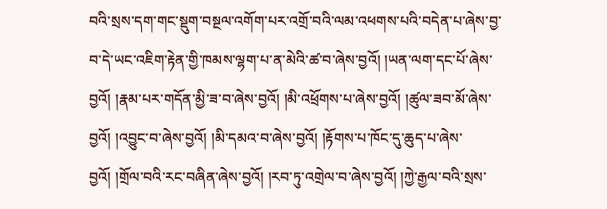བའི་སྲས་དག་གང་སྡུག་བསྔལ་འགོག་པར་འགྲོ་བའི་ལམ་འཕགས་པའི་བདེན་པ་ཞེས་བྱ་བ་དེ་ཡང་འཇིག་རྟེན་གྱི་ཁམས་ལྷག་པ་ན་མེའི་ཚ་བ་ཞེས་བྱའོ། །ཡན་ལག་དང་པོ་ཞེས་བྱའོ། །རྣམ་པར་གདོན་མྱི་ཟ་བ་ཞེས་བྱའོ། །མི་འཕྲོགས་པ་ཞེས་བྱའོ། །ཚུལ་ཟབ་མོ་ཞེས་བྱའོ། །འབྱུང་བ་ཞེས་བྱའོ། །མི་དམའ་བ་ཞེས་བྱའོ། །རྟོགས་པ་ཁོང་དུ་ཆུད་པ་ཞེས་བྱའོ། །གྲོལ་བའི་རང་བཞིན་ཞེས་བྱའོ། །རབ་ཏུ་འགྲེལ་བ་ཞེས་བྱའོ། །ཀྱེ་རྒྱལ་བའི་སྲས་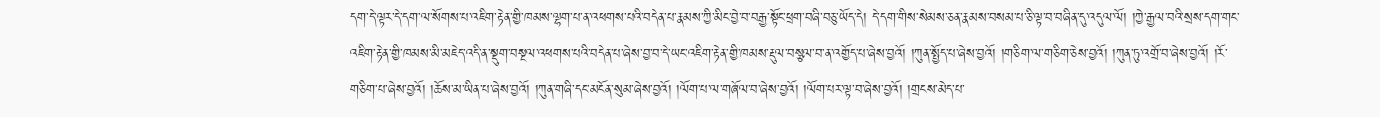དག་དེ་ལྟར་དེ་དག་ལ་སོགས་པ་འཇིག་རྟེན་གྱི་ཁམས་ལྷག་པ་ན་འཕགས་པའི་བདེན་པ་རྣམས་ཀྱི་མིང་བྱེ་བ་བརྒྱ་སྟོང་ཕྲག་བཞི་བཅུ་ཡོད་དེ། དེ་དག་གིས་སེམས་ཅན་རྣམས་བསམ་པ་ཅི་ལྟ་བ་བཞིན་དུ་འདུལ་ལོ། །ཀྱེ་རྒྱལ་བའི་སྲས་དག་གང་འཇིག་རྟེན་གྱི་ཁམས་མི་མཇེད་འདི་ན་སྡུག་བསྔལ་འཕགས་པའི་བདེན་པ་ཞེས་བྱ་བ་དེ་ཡང་འཇིག་རྟེན་གྱི་ཁམས་རྡུལ་བསྩལ་བ་ན་འགྱོད་པ་ཞེས་བྱའོ། །ཀུན་སྤྱོད་པ་ཞེས་བྱའོ། །གཅིག་ལ་གཅིག་ཅེས་བྱའོ། །ཀུན་ཏུ་འགྲོ་བ་ཞེས་བྱའོ། །རོ་གཅིག་པ་ཞེས་བྱའོ། །ཆོས་མ་ཡིན་པ་ཞེས་བྱའོ། །ཀུན་གཞི་དང་མངོན་སུམ་ཞེས་བྱའོ། །ལོག་པ་ལ་གཞོལ་བ་ཞེས་བྱའོ། །ལོག་པར་ལྟ་བ་ཞེས་བྱའོ། །གྲངས་མེད་པ་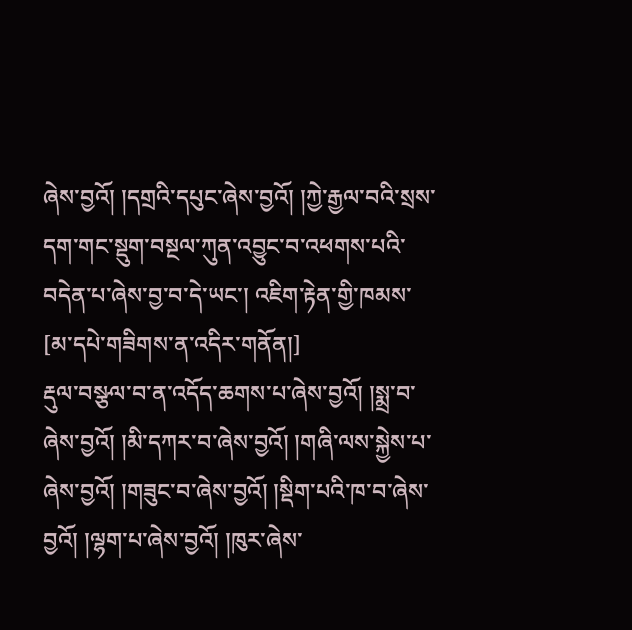ཞེས་བྱའོ། །དགྲའི་དཔུང་ཞེས་བྱའོ། །ཀྱེ་རྒྱལ་བའི་སྲས་དག་གང་སྡུག་བསྔལ་ཀུན་འབྱུང་བ་འཕགས་པའི་བདེན་པ་ཞེས་བྱ་བ་དེ་ཡང་། འཇིག་རྟེན་གྱི་ཁམས་
[མ་དཔེ་གཟིགས་ན་འདིར་གནོན།]
རྡུལ་བསྩལ་བ་ན་འདོད་ཆགས་པ་ཞེས་བྱའོ། །སྨྲ་བ་ཞེས་བྱའོ། །མི་དཀར་བ་ཞེས་བྱའོ། །གཞི་ལས་སྐྱེས་པ་ཞེས་བྱའོ། །གཟུང་བ་ཞེས་བྱའོ། །སྡིག་པའི་ཁ་བ་ཞེས་བྱའོ། །ལྷག་པ་ཞེས་བྱའོ། །ཁུར་ཞེས་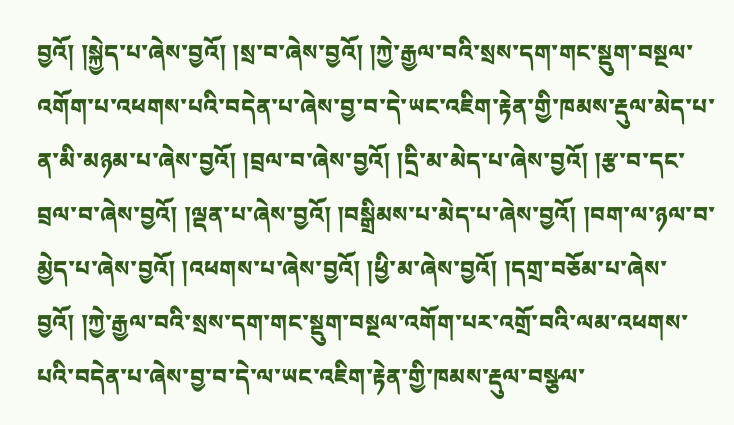བྱའོ། །སྐྱེད་པ་ཞེས་བྱའོ། །སྲ་བ་ཞེས་བྱའོ། །ཀྱེ་རྒྱལ་བའི་སྲས་དག་གང་སྡུག་བསྔལ་འགོག་པ་འཕགས་པའི་བདེན་པ་ཞེས་བྱ་བ་དེ་ཡང་འཇིག་རྟེན་གྱི་ཁམས་རྡུལ་མེད་པ་ན་མི་མཉམ་པ་ཞེས་བྱའོ། །བྲལ་བ་ཞེས་བྱའོ། །དྲི་མ་མེད་པ་ཞེས་བྱའོ། །རྩ་བ་དང་བྲལ་བ་ཞེས་བྱའོ། །ལྡན་པ་ཞེས་བྱའོ། །བསྒྲིམས་པ་མེད་པ་ཞེས་བྱའོ། །བག་ལ་ཉལ་བ་མྱེད་པ་ཞེས་བྱའོ། །འཕགས་པ་ཞེས་བྱའོ། །ཕྱི་མ་ཞེས་བྱའོ། །དགྲ་བཅོམ་པ་ཞེས་བྱའོ། །ཀྱེ་རྒྱལ་བའི་སྲས་དག་གང་སྡུག་བསྔལ་འགོག་པར་འགྲོ་བའི་ལམ་འཕགས་པའི་བདེན་པ་ཞེས་བྱ་བ་དེ་ལ་ཡང་འཇིག་རྟེན་གྱི་ཁམས་རྡུལ་བསྩལ་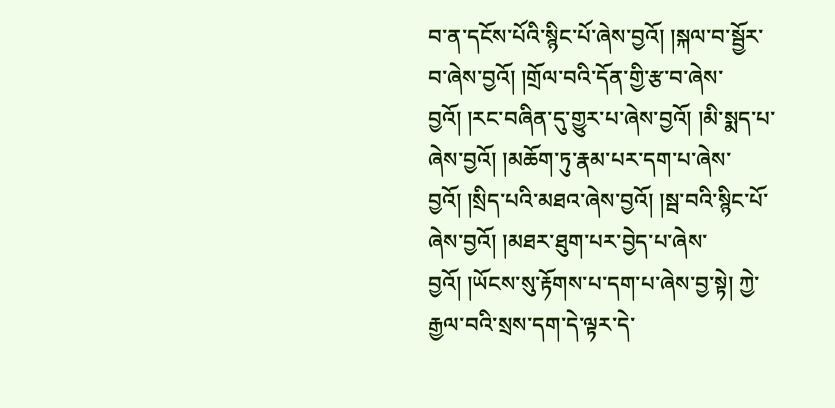བ་ན་དངོས་པོའི་སྙིང་པོ་ཞེས་བྱའོ། །སྐལ་བ་སྦྱོར་བ་ཞེས་བྱའོ། །གྲོལ་བའི་དོན་གྱི་རྩ་བ་ཞེས་བྱའོ། །རང་བཞིན་དུ་གྱུར་པ་ཞེས་བྱའོ། །མི་སྨད་པ་ཞེས་བྱའོ། །མཆོག་ཏུ་རྣམ་པར་དག་པ་ཞེས་བྱའོ། །སྲིད་པའི་མཐའ་ཞེས་བྱའོ། །སྦ་བའི་སྙིང་པོ་ཞེས་བྱའོ། །མཐར་ཐུག་པར་བྱེད་པ་ཞེས་བྱའོ། །ཡོངས་སུ་རྟོགས་པ་དག་པ་ཞེས་བྱ་སྟེ། ཀྱེ་རྒྱལ་བའི་སྲས་དག་དེ་ལྟར་དེ་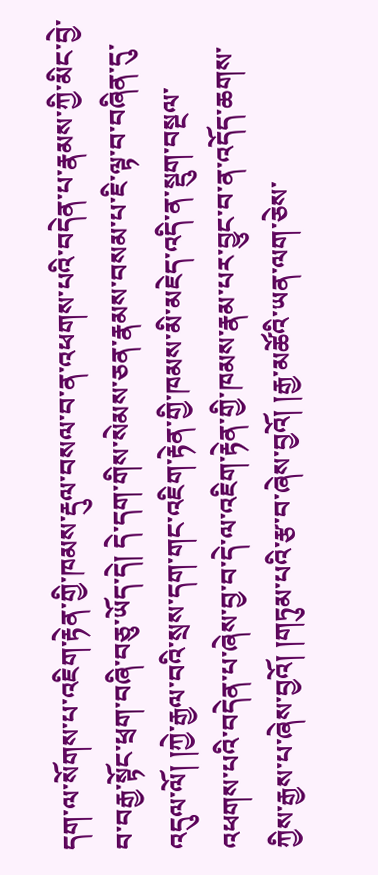དག་ལ་སོགས་པ་འཇིག་རྟེན་གྱི་ཁམས་རྡུལ་བསལ་བ་ན་འཕགས་པའི་བདེན་པ་རྣམས་ཀྱི་མིང་བྱེ་བ་བརྒྱ་སྟོང་ཕྲག་བཞི་བཅུ་ཡོད་དེ། དེ་དག་གིས་སེམས་ཅན་རྣམས་བསམ་པ་ཇི་ལྟ་བ་བཞིན་དུ་འདུལ་ལོ། །ཀྱེ་རྒྱལ་བའི་སྲས་དག་གང་འཇིག་རྟེན་གྱི་ཁམས་མི་མཇེད་འདི་ན་སྡུག་བསྔལ་འཕགས་པའི་བདེན་པ་ཞེས་བྱ་བ་དེ་ལ་འཇིག་རྟེན་གྱི་ཁམས་རྣམ་པར་བྱུང་བ་ན་འདོད་ཆགས་ཀྱིས་རྒྱས་པ་ཞེས་བྱའོ། །གཏུམ་པའི་རྩ་བ་ཞེས་བྱའོ། །རྒྱ་མཚོའི་ཡན་ལག་ཅེས་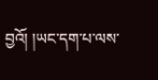བྱའོ། །ཡང་དག་པ་ལས་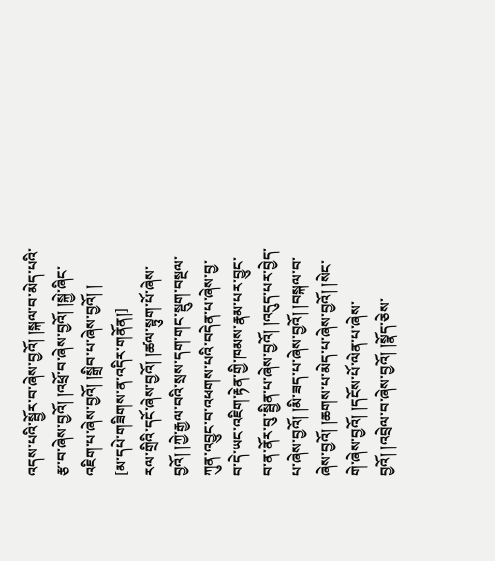འདས་པའི་སྦྱོར་བ་ཞེས་བྱའོ། །སྐལ་བ་མེད་པའི་རྩ་བ་ཞེས་བྱའོ། །འཕྲོ་བ་ཞེས་བྱའོ། །སྐྱེ་ཞིང་འཇིག་པ་ཞེས་བྱའོ། །སྒྲིབ་པ་ཞེས་བྱའོ། །
[མ་དཔེ་གཟིགས་ན་འདིར་གནོན།]
རལ་གྲིའི་དངོ་ཞེས་བྱའོ། །ཚལ་སྟུག་པོ་ཞེས་བྱའོ། །ཀྱེ་རྒྱལ་བའི་སྲས་དག་གང་སྡུག་བསྔལ་ཀུན་འབྱུང་བ་འཕགས་པའི་བདེན་པ་ཞེས་བྱ་བ་དེ་ཡང་འཇིག་རྟེན་གྱི་ཁམས་རྣམ་པར་བྱུང་བ་ན་ནོར་བུ་སྦྱིན་པ་ཞེས་བྱའོ། །འདུད་པར་བྱེད་པ་ཞེས་བྱའོ། །མི་ཟད་པ་ཞེས་བྱའོ། །བསྐལ་བ་ཞེས་བྱའོ། །ཆགས་པ་མེད་པ་ཞེས་བྱའོ། །སེང་གེ་ཞེས་བྱའོ། །དངོས་པོ་ལེན་པ་ཞེས་བྱའོ། །འབྲེལ་བ་ཞེས་བྱའོ། །སྣོད་ཅེས་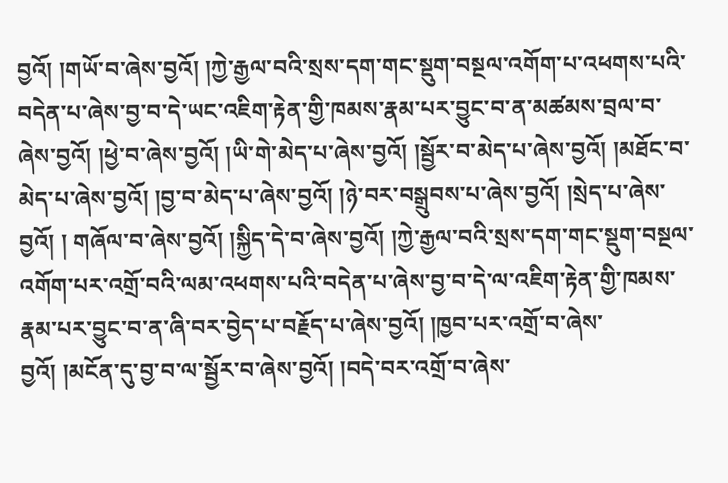བྱའོ། །གཡོ་བ་ཞེས་བྱའོ། །ཀྱེ་རྒྱལ་བའི་སྲས་དག་གང་སྡུག་བསྔལ་འགོག་པ་འཕགས་པའི་བདེན་པ་ཞེས་བྱ་བ་དེ་ཡང་འཇིག་རྟེན་གྱི་ཁམས་རྣམ་པར་བྱུང་བ་ན་མཚམས་བྲལ་བ་ཞེས་བྱའོ། །ཕྱེ་བ་ཞེས་བྱའོ། །ཡི་གེ་མེད་པ་ཞེས་བྱའོ། །སྦྱོར་བ་མེད་པ་ཞེས་བྱའོ། །མཐོང་བ་མེད་པ་ཞེས་བྱའོ། །བྱ་བ་མེད་པ་ཞེས་བྱའོ། །ཉེ་བར་བསྒྲུབས་པ་ཞེས་བྱའོ། །སྲེད་པ་ཞེས་བྱའོ། ། གཞོལ་བ་ཞེས་བྱའོ། །སྐྱིད་དེ་བ་ཞེས་བྱའོ། །ཀྱེ་རྒྱལ་བའི་སྲས་དག་གང་སྡུག་བསྔལ་འགོག་པར་འགྲོ་བའི་ལམ་འཕགས་པའི་བདེན་པ་ཞེས་བྱ་བ་དེ་ལ་འཇིག་རྟེན་གྱི་ཁམས་རྣམ་པར་བྱུང་བ་ན་ཞི་བར་བྱེད་པ་བརྗོད་པ་ཞེས་བྱའོ། །ཁྱབ་པར་འགྲོ་བ་ཞེས་བྱའོ། །མངོན་དུ་བྱ་བ་ལ་སྦྱོར་བ་ཞེས་བྱའོ། །བདེ་བར་འགྲོ་བ་ཞེས་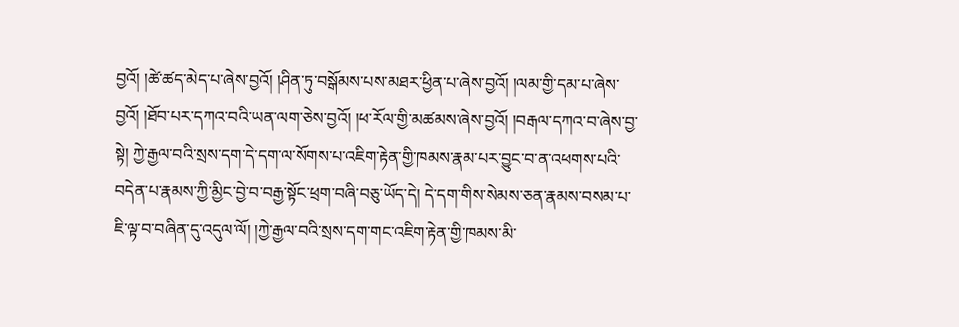བྱའོ། །ཚེ་ཚད་མེད་པ་ཞེས་བྱའོ། །ཤིན་ཏུ་བསྒོམས་པས་མཐར་ཕྱིན་པ་ཞེས་བྱའོ། །ལམ་གྱི་དམ་པ་ཞེས་བྱའོ། །ཐོབ་པར་དཀའ་བའི་ཡན་ལག་ཅེས་བྱའོ། །ཕ་རོལ་གྱི་མཚམས་ཞེས་བྱའོ། །བརྒལ་དཀའ་བ་ཞེས་བྱ་སྟེ། ཀྱེ་རྒྱལ་བའི་སྲས་དག་དེ་དག་ལ་སོགས་པ་འཇིག་རྟེན་གྱི་ཁམས་རྣམ་པར་བྱུང་བ་ན་འཕགས་པའི་བདེན་པ་རྣམས་ཀྱི་མྱིང་བྱེ་བ་བརྒྱ་སྟོང་ཕྲག་བཞི་བཅུ་ཡོད་དེ། དེ་དག་གིས་སེམས་ཅན་རྣམས་བསམ་པ་ཇི་ལྟ་བ་བཞིན་དུ་འདུལ་ལོ། །ཀྱེ་རྒྱལ་བའི་སྲས་དག་གང་འཇིག་རྟེན་གྱི་ཁམས་མི་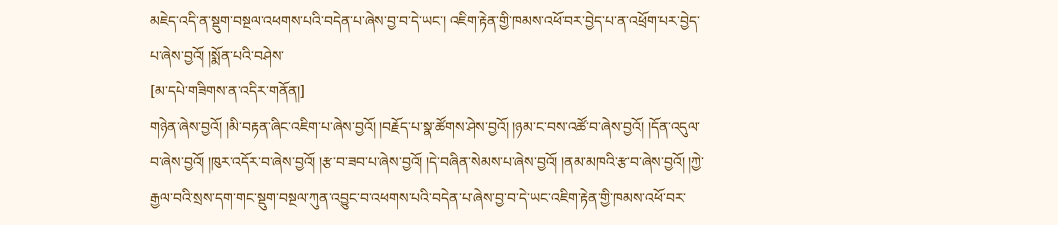མཇེད་འདི་ན་སྡུག་བསྔལ་འཕགས་པའི་བདེན་པ་ཞེས་བྱ་བ་དེ་ཡང་། འཇིག་རྟེན་གྱི་ཁམས་འཕོ་བར་བྱེད་པ་ན་འཕྲོག་པར་བྱེད་པ་ཞེས་བྱའོ། །སྨོན་པའི་བཤེས་
[མ་དཔེ་གཟིགས་ན་འདིར་གནོན།]
གཉེན་ཞེས་བྱའོ། །མི་བརྟན་ཞིང་འཇིག་པ་ཞེས་བྱའོ། །བརྗོད་པ་སྣ་ཚོགས་ཤེས་བྱའོ། །ཉམ་ང་བས་འཚོ་བ་ཞེས་བྱའོ། །དོན་འདུལ་བ་ཞེས་བྱའོ། །ཁུར་འདོར་བ་ཞེས་བྱའོ། །རྩ་བ་ཟབ་པ་ཞེས་བྱའོ། །དེ་བཞིན་སེམས་པ་ཞེས་བྱའོ། །ནམ་མཁའི་རྩ་བ་ཞེས་བྱའོ། །ཀྱེ་རྒྱལ་བའི་སྲས་དག་གང་སྡུག་བསྔལ་ཀུན་འབྱུང་བ་འཕགས་པའི་བདེན་པ་ཞེས་བྱ་བ་དེ་ཡང་འཇིག་རྟེན་གྱི་ཁམས་འཕོ་བར་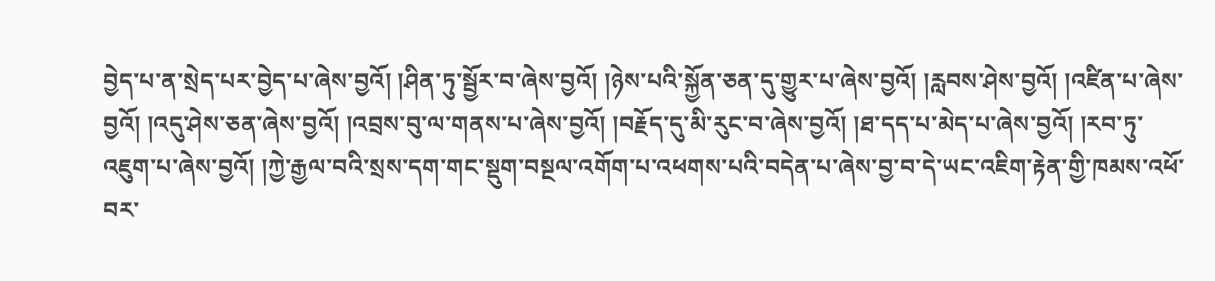བྱེད་པ་ན་སྲེད་པར་བྱེད་པ་ཞེས་བྱའོ། །ཤིན་ཏུ་སྦྱོར་བ་ཞེས་བྱའོ། །ཉེས་པའི་སྐྱོན་ཅན་དུ་གྱུར་པ་ཞེས་བྱའོ། །རླབས་ཤེས་བྱའོ། །འཛིན་པ་ཞེས་བྱའོ། །འདུ་ཤེས་ཅན་ཞེས་བྱའོ། །འབྲས་བུ་ལ་གནས་པ་ཞེས་བྱའོ། །བརྗོད་དུ་མི་རུང་བ་ཞེས་བྱའོ། །ཐ་དད་པ་མེད་པ་ཞེས་བྱའོ། །རབ་ཏུ་འཇུག་པ་ཞེས་བྱའོ། །ཀྱེ་རྒྱལ་བའི་སྲས་དག་གང་སྡུག་བསྔལ་འགོག་པ་འཕགས་པའི་བདེན་པ་ཞེས་བྱ་བ་དེ་ཡང་འཇིག་རྟེན་གྱི་ཁམས་འཕོ་བར་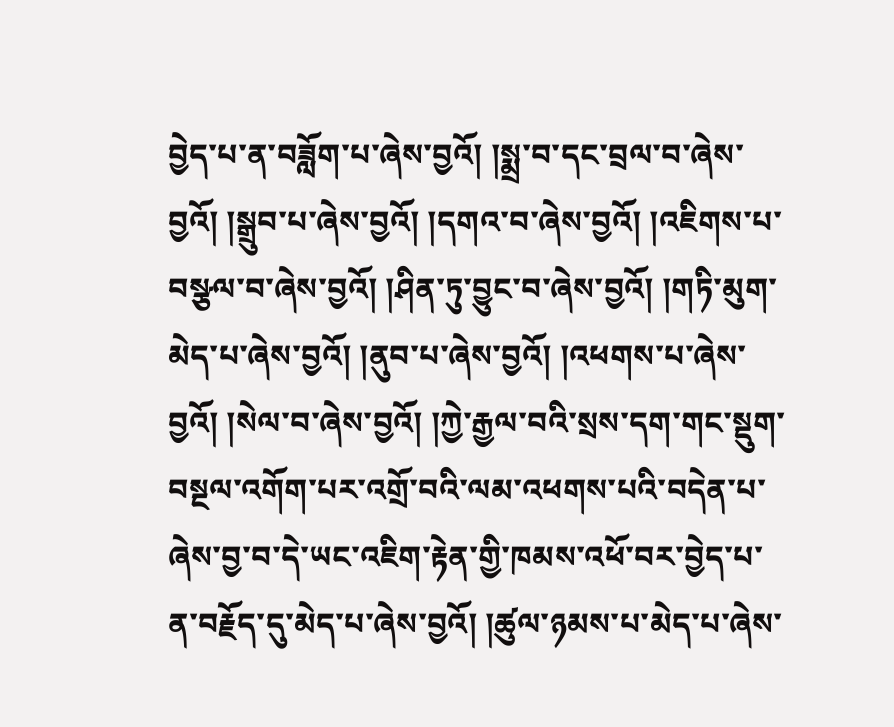བྱེད་པ་ན་བཟློག་པ་ཞེས་བྱའོ། །སྨྲ་བ་དང་བྲལ་བ་ཞེས་བྱའོ། །སྒྲུབ་པ་ཞེས་བྱའོ། །དགའ་བ་ཞེས་བྱའོ། །འཇིགས་པ་བསྩལ་བ་ཞེས་བྱའོ། །ཤིན་ཏུ་བྱུང་བ་ཞེས་བྱའོ། །གཏི་མུག་མེད་པ་ཞེས་བྱའོ། །ནུབ་པ་ཞེས་བྱའོ། །འཕགས་པ་ཞེས་བྱའོ། །སེལ་བ་ཞེས་བྱའོ། །ཀྱེ་རྒྱལ་བའི་སྲས་དག་གང་སྡུག་བསྔལ་འགོག་པར་འགྲོ་བའི་ལམ་འཕགས་པའི་བདེན་པ་ཞེས་བྱ་བ་དེ་ཡང་འཇིག་རྟེན་གྱི་ཁམས་འཕོ་བར་བྱེད་པ་ན་བརྗོད་དུ་མེད་པ་ཞེས་བྱའོ། །ཚུལ་ཉམས་པ་མེད་པ་ཞེས་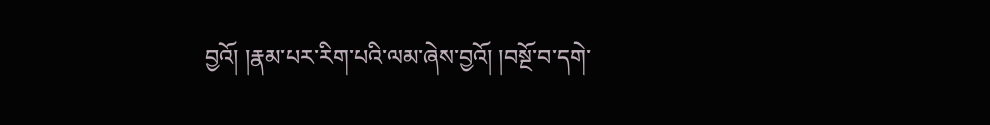བྱའོ། །རྣམ་པར་རིག་པའི་ལམ་ཞེས་བྱའོ། །བསྔོ་བ་དགེ་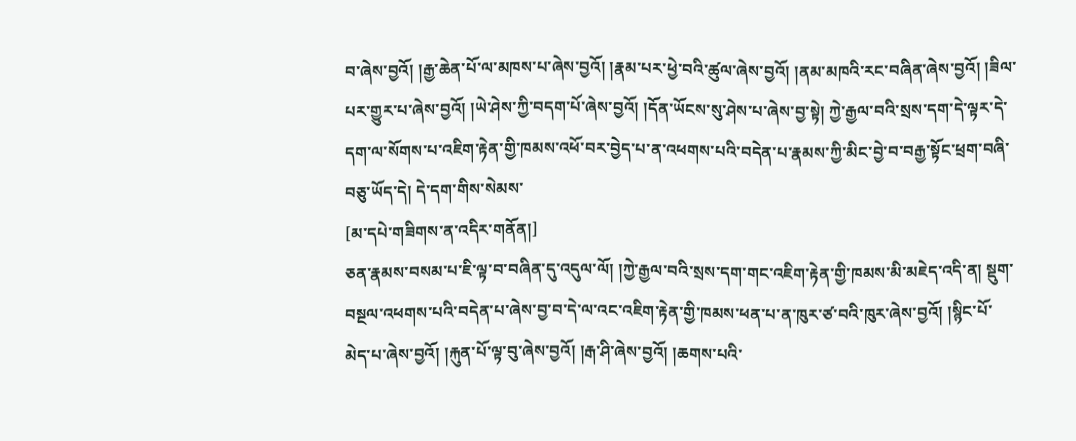བ་ཞེས་བྱའོ། །རྒྱ་ཆེན་པོ་ལ་མཁས་པ་ཞེས་བྱའོ། །རྣམ་པར་ཕྱེ་བའི་ཚུལ་ཞེས་བྱའོ། །ནམ་མཁའི་རང་བཞིན་ཞེས་བྱའོ། །ཟིལ་པར་གྱུར་པ་ཞེས་བྱའོ། །ཡེ་ཤེས་ཀྱི་བདག་པོ་ཞེས་བྱའོ། །དོན་ཡོངས་སུ་ཤེས་པ་ཞེས་བྱ་སྟེ། ཀྱེ་རྒྱལ་བའི་སྲས་དག་དེ་ལྟར་དེ་དག་ལ་སོགས་པ་འཇིག་རྟེན་གྱི་ཁམས་འཕོ་བར་བྱེད་པ་ན་འཕགས་པའི་བདེན་པ་རྣམས་ཀྱི་མིང་བྱེ་བ་བརྒྱ་སྟོང་ཕྲག་བཞི་བཅུ་ཡོད་དེ། དེ་དག་གིས་སེམས་
[མ་དཔེ་གཟིགས་ན་འདིར་གནོན།]
ཅན་རྣམས་བསམ་པ་ཇི་ལྟ་བ་བཞིན་དུ་འདུལ་ལོ། །ཀྱེ་རྒྱལ་བའི་སྲས་དག་གང་འཇིག་རྟེན་གྱི་ཁམས་མི་མཇེད་འདི་ན། སྡུག་བསྔལ་འཕགས་པའི་བདེན་པ་ཞེས་བྱ་བ་དེ་ལ་འང་འཇིག་རྟེན་གྱི་ཁམས་ཕན་པ་ན་ཁུར་ཙ་བའི་ཁུར་ཞེས་བྱའོ། །སྙིང་པོ་མེད་པ་ཞེས་བྱའོ། །རྐུན་པོ་ལྟ་བུ་ཞེས་བྱའོ། །རྒ་ཤི་ཞེས་བྱའོ། །ཆགས་པའི་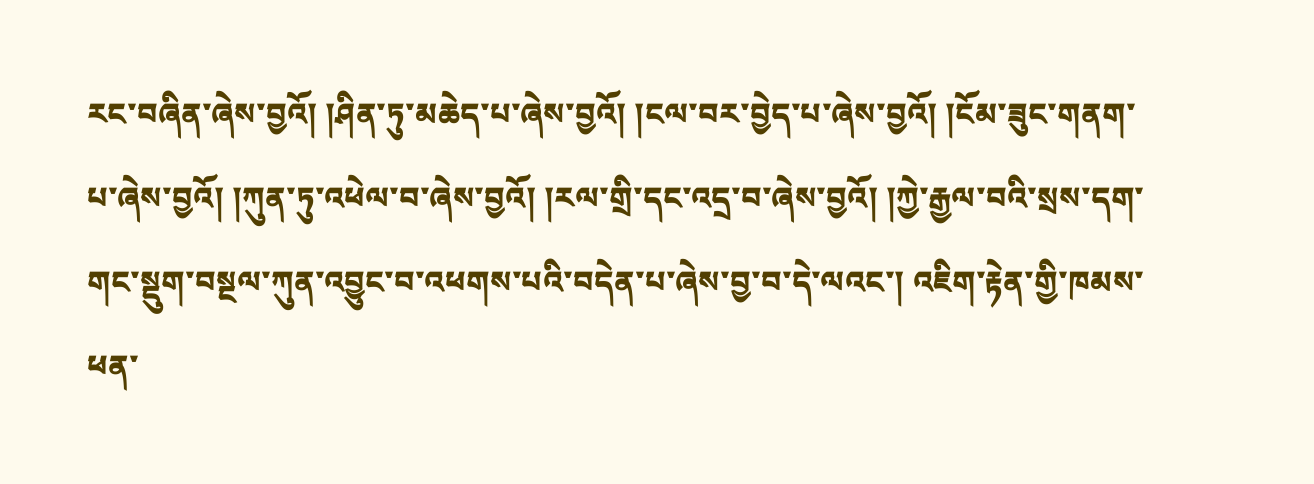རང་བཞིན་ཞེས་བྱའོ། །ཤིན་ཏུ་མཆེད་པ་ཞེས་བྱའོ། །ངལ་བར་བྱེད་པ་ཞེས་བྱའོ། །ངོམ་ཟུང་གནག་པ་ཞེས་བྱའོ། །ཀུན་ཏུ་འཕེལ་བ་ཞེས་བྱའོ། །རལ་གྲི་དང་འདྲ་བ་ཞེས་བྱའོ། །ཀྱེ་རྒྱལ་བའི་སྲས་དག་གང་སྡུག་བསྔལ་ཀུན་འབྱུང་བ་འཕགས་པའི་བདེན་པ་ཞེས་བྱ་བ་དེ་ལའང་། འཇིག་རྟེན་གྱི་ཁམས་ཕན་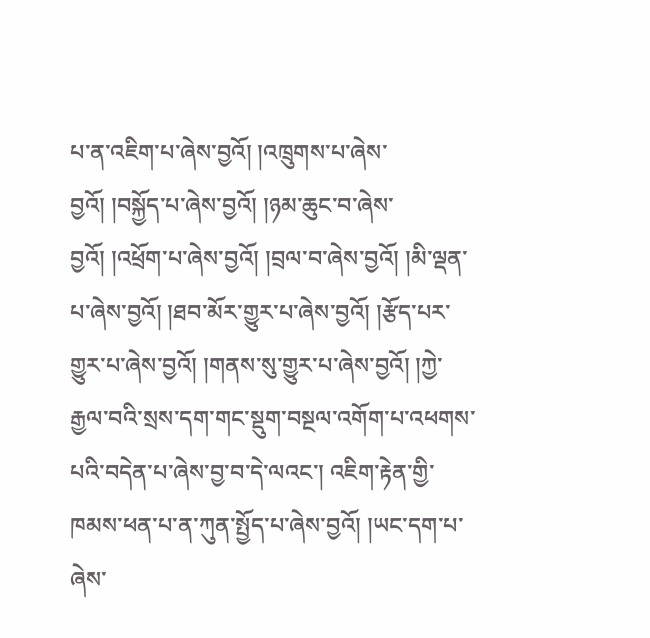པ་ན་འཇིག་པ་ཞེས་བྱའོ། །འཁྲུགས་པ་ཞེས་བྱའོ། །བསྐྱོད་པ་ཞེས་བྱའོ། །ཉམ་ཆུང་བ་ཞེས་བྱའོ། །འཕྲོག་པ་ཞེས་བྱའོ། །བྲལ་བ་ཞེས་བྱའོ། །མི་ལྡན་པ་ཞེས་བྱའོ། །ཐབ་མོར་གྱུར་པ་ཞེས་བྱའོ། །རྩོད་པར་གྱུར་པ་ཞེས་བྱའོ། །གནས་སུ་གྱུར་པ་ཞེས་བྱའོ། །ཀྱེ་རྒྱལ་བའི་སྲས་དག་གང་སྡུག་བསྔལ་འགོག་པ་འཕགས་པའི་བདེན་པ་ཞེས་བྱ་བ་དེ་ལའང་། འཇིག་རྟེན་གྱི་ཁམས་ཕན་པ་ན་ཀུན་སྤྱོད་པ་ཞེས་བྱའོ། །ཡང་དག་པ་ཞེས་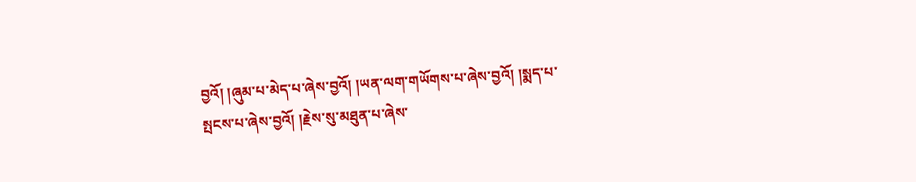བྱའོ། །ཞུམ་པ་མེད་པ་ཞེས་བྱའོ། །ཡན་ལག་གཡོགས་པ་ཞེས་བྱའོ། །སྨད་པ་སྤངས་པ་ཞེས་བྱའོ། །རྗེས་སུ་མཐུན་པ་ཞེས་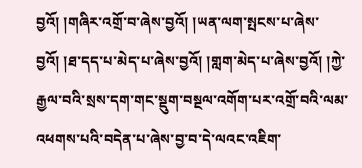བྱའོ། །གཞིར་འགྲོ་བ་ཞེས་བྱའོ། །ཡན་ལག་སྤངས་པ་ཞེས་བྱའོ། །ཐ་དད་པ་མེད་པ་ཞེས་བྱའོ། །གླག་མེད་པ་ཞེས་བྱའོ། །ཀྱེ་རྒྱལ་བའི་སྲས་དག་གང་སྡུག་བསྔལ་འགོག་པར་འགྲོ་བའི་ལམ་འཕགས་པའི་བདེན་པ་ཞེས་བྱ་བ་དེ་ལའང་འཇིག་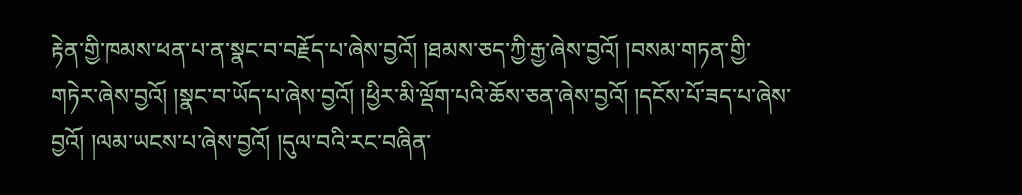རྟེན་གྱི་ཁམས་ཕན་པ་ན་སྣང་བ་བརྗོད་པ་ཞེས་བྱའོ། །ཐམས་ཅད་ཀྱི་རྒྱ་ཞེས་བྱའོ། །བསམ་གཏན་གྱི་གཏེར་ཞེས་བྱའོ། །སྣང་བ་ཡོད་པ་ཞེས་བྱའོ། །ཕྱིར་མི་ལྡོག་པའི་ཆོས་ཅན་ཞེས་བྱའོ། །དངོས་པོ་ཟད་པ་ཞེས་བྱའོ། །ལམ་ཡངས་པ་ཞེས་བྱའོ། །དུལ་བའི་རང་བཞིན་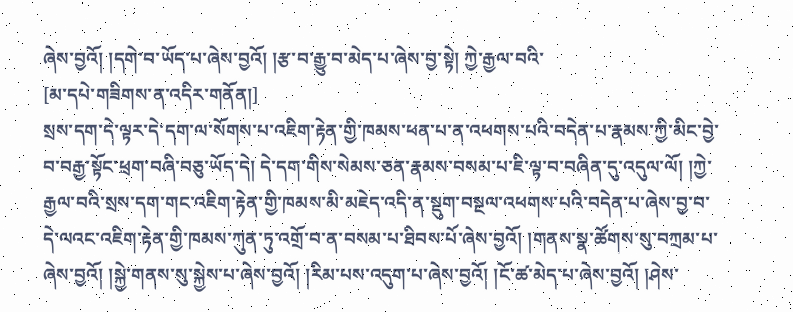ཞེས་བྱའོ། །དགེ་བ་ཡོད་པ་ཞེས་བྱའོ། །རྩ་བ་རྒྱུ་བ་མེད་པ་ཞེས་བྱ་སྟེ། ཀྱེ་རྒྱལ་བའི་
[མ་དཔེ་གཟིགས་ན་འདིར་གནོན།]
སྲས་དག་དེ་ལྟར་དེ་དག་ལ་སོགས་པ་འཇིག་རྟེན་གྱི་ཁམས་ཕན་པ་ན་འཕགས་པའི་བདེན་པ་རྣམས་ཀྱི་མིང་བྱེ་བ་བརྒྱ་སྟོང་ཕྲག་བཞི་བཅུ་ཡོད་དེ། དེ་དག་གིས་སེམས་ཅན་རྣམས་བསམ་པ་ཇི་ལྟ་བ་བཞིན་དུ་འདུལ་ལོ། །ཀྱེ་རྒྱལ་བའི་སྲས་དག་གང་འཇིག་རྟེན་གྱི་ཁམས་མི་མཇེད་འདི་ན་སྡུག་བསྔལ་འཕགས་པའི་བདེན་པ་ཞེས་བྱ་བ་དེ་ལའང་འཇིག་རྟེན་གྱི་ཁམས་ཀུན་ཏུ་འགྲོ་བ་ན་བསམ་པ་ཐིབས་པོ་ཞེས་བྱའོ། །གནས་སྣ་ཚོགས་སུ་བཀྲམ་པ་ཞེས་བྱའོ། །སྐྱེ་གནས་སུ་སྐྱེས་པ་ཞེས་བྱའོ། །རིམ་པས་འདུག་པ་ཞེས་བྱའོ། །ངོ་ཚ་མེད་པ་ཞེས་བྱའོ། །ཤེས་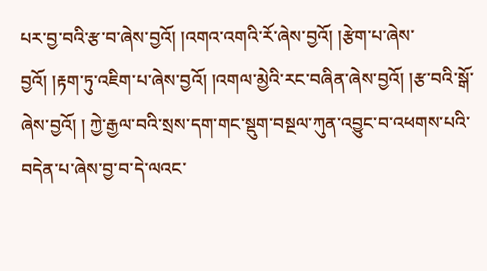པར་བྱ་བའི་རྩ་བ་ཞེས་བྱའོ། །འགའ་འགའི་རོ་ཞེས་བྱའོ། །རྩེག་པ་ཞེས་བྱའོ། །རྟག་ཏུ་འཇིག་པ་ཞེས་བྱའོ། །འགལ་མྱེའི་རང་བཞིན་ཞེས་བྱའོ། །རྩ་བའི་སྒོ་ཞེས་བྱའོ། ། ཀྱེ་རྒྱལ་བའི་སྲས་དག་གང་སྡུག་བསྔལ་ཀུན་འབྱུང་བ་འཕགས་པའི་བདེན་པ་ཞེས་བྱ་བ་དེ་ལའང་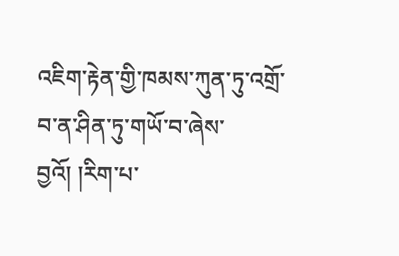འཇིག་རྟེན་གྱི་ཁམས་ཀུན་ཏུ་འགྲོ་བ་ན་ཤིན་ཏུ་གཡོ་བ་ཞེས་བྱའོ། །རིག་པ་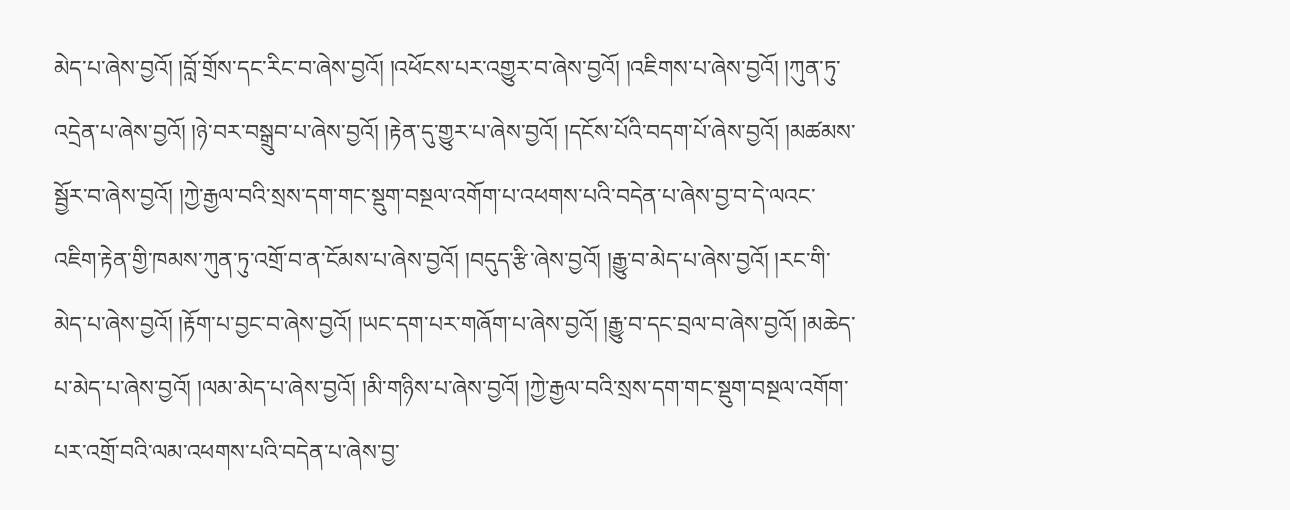མེད་པ་ཞེས་བྱའོ། །བློ་གྲོས་དང་རིང་བ་ཞེས་བྱའོ། །འཕོངས་པར་འགྱུར་བ་ཞེས་བྱའོ། །འཇིགས་པ་ཞེས་བྱའོ། །ཀུན་ཏུ་འདྲེན་པ་ཞེས་བྱའོ། །ཉེ་བར་བསྒྲུབ་པ་ཞེས་བྱའོ། །རྟེན་དུ་གྱུར་པ་ཞེས་བྱའོ། །དངོས་པོའི་བདག་པོ་ཞེས་བྱའོ། །མཚམས་སྦྱོར་བ་ཞེས་བྱའོ། །ཀྱེ་རྒྱལ་བའི་སྲས་དག་གང་སྡུག་བསྔལ་འགོག་པ་འཕགས་པའི་བདེན་པ་ཞེས་བྱ་བ་དེ་ལའང་འཇིག་རྟེན་གྱི་ཁམས་ཀུན་ཏུ་འགྲོ་བ་ན་ངོམས་པ་ཞེས་བྱའོ། །བདུད་རྩི་ཞེས་བྱའོ། །རྒྱུ་བ་མེད་པ་ཞེས་བྱའོ། །རང་གི་མེད་པ་ཞེས་བྱའོ། །རྟོག་པ་བྱང་བ་ཞེས་བྱའོ། །ཡང་དག་པར་གཞོག་པ་ཞེས་བྱའོ། །རྒྱུ་བ་དང་བྲལ་བ་ཞེས་བྱའོ། །མཆེད་པ་མེད་པ་ཞེས་བྱའོ། །ལམ་མེད་པ་ཞེས་བྱའོ། །མི་གཉིས་པ་ཞེས་བྱའོ། །ཀྱེ་རྒྱལ་བའི་སྲས་དག་གང་སྡུག་བསྔལ་འགོག་པར་འགྲོ་བའི་ལམ་འཕགས་པའི་བདེན་པ་ཞེས་བྱ་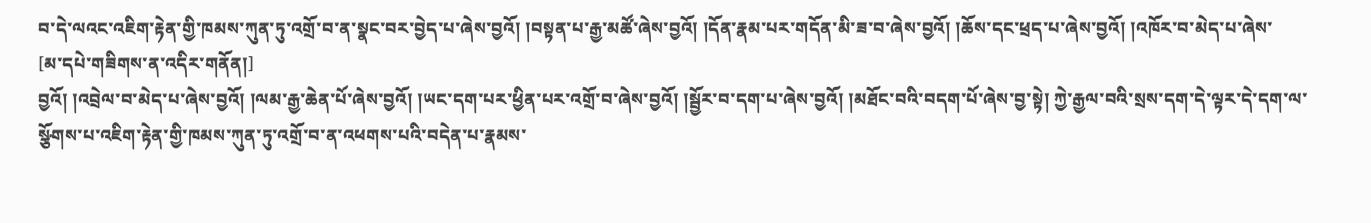བ་དེ་ལའང་འཇིག་རྟེན་གྱི་ཁམས་ཀུན་ཏུ་འགྲོ་བ་ན་སྣང་བར་བྱེད་པ་ཞེས་བྱའོ། །བསྟན་པ་རྒྱ་མཚོ་ཞེས་བྱའོ། །དོན་རྣམ་པར་གདོན་མི་ཟ་བ་ཞེས་བྱའོ། །ཆོས་དང་ཕྲད་པ་ཞེས་བྱའོ། །འཁོར་བ་མེད་པ་ཞེས་
[མ་དཔེ་གཟིགས་ན་འདིར་གནོན།]
བྱའོ། །འབྲེལ་བ་མེད་པ་ཞེས་བྱའོ། །ལམ་རྒྱ་ཆེན་པོ་ཞེས་བྱའོ། །ཡང་དག་པར་ཕྱིན་པར་འགྲོ་བ་ཞེས་བྱའོ། །སྦྱོར་བ་དག་པ་ཞེས་བྱའོ། །མཐོང་བའི་བདག་པོ་ཞེས་བྱ་སྟེ། ཀྱེ་རྒྱལ་བའི་སྲས་དག་དེ་ལྟར་དེ་དག་ལ་སྩོགས་པ་འཇིག་རྟེན་གྱི་ཁམས་ཀུན་ཏུ་འགྲོ་བ་ན་འཕགས་པའི་བདེན་པ་རྣམས་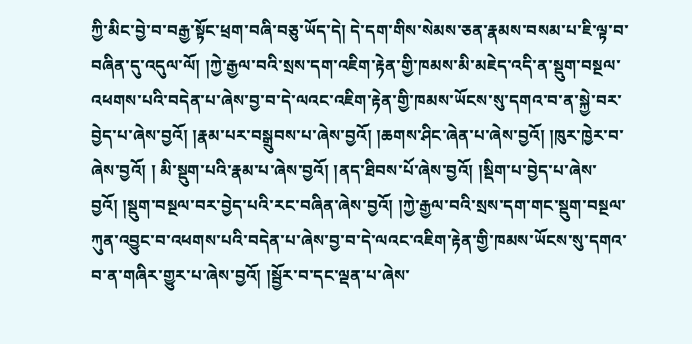ཀྱི་མིང་བྱེ་བ་བརྒྱ་སྟོང་ཕྲག་བཞི་བཅུ་ཡོད་དེ། དེ་དག་གིས་སེམས་ཅན་རྣམས་བསམ་པ་ཇི་ལྟ་བ་བཞིན་དུ་འདུལ་ལོ། །ཀྱེ་རྒྱལ་བའི་སྲས་དག་འཇིག་རྟེན་གྱི་ཁམས་མི་མཇེད་འདི་ན་སྡུག་བསྔལ་འཕགས་པའི་བདེན་པ་ཞེས་བྱ་བ་དེ་ལའང་འཇིག་རྟེན་གྱི་ཁམས་ཡོངས་སུ་དགའ་བ་ན་སྐྱེ་བར་བྱེད་པ་ཞེས་བྱའོ། །རྣམ་པར་བསྒྲུབས་པ་ཞེས་བྱའོ། །ཆགས་ཤིང་ཞེན་པ་ཞེས་བྱའོ། །ཁུར་ཁྱེར་བ་ཞེས་བྱའོ། ། མི་སྡུག་པའི་རྣམ་པ་ཞེས་བྱའོ། །ནད་ཐིབས་པོ་ཞེས་བྱའོ། །སྡིག་པ་བྱེད་པ་ཞེས་བྱའོ། །སྡུག་བསྔལ་བར་བྱེད་པའི་རང་བཞིན་ཞེས་བྱའོ། །ཀྱེ་རྒྱལ་བའི་སྲས་དག་གང་སྡུག་བསྔལ་ཀུན་འབྱུང་བ་འཕགས་པའི་བདེན་པ་ཞེས་བྱ་བ་དེ་ལའང་འཇིག་རྟེན་གྱི་ཁམས་ཡོངས་སུ་དགའ་བ་ན་གཞིར་གྱུར་པ་ཞེས་བྱའོ། །སྦྱོར་བ་དང་ལྡན་པ་ཞེས་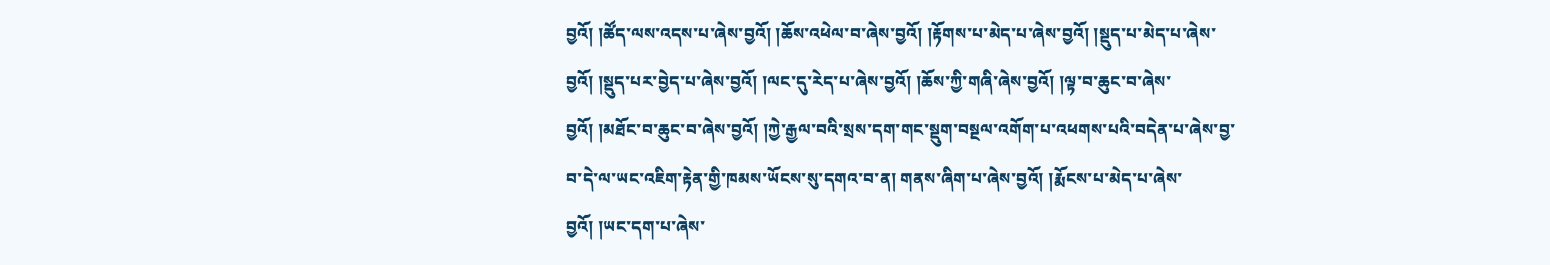བྱའོ། །ཚོད་ལས་འདས་པ་ཞེས་བྱའོ། །ཆོས་འཕེལ་བ་ཞེས་བྱའོ། །རྟོགས་པ་མེད་པ་ཞེས་བྱའོ། །སྡུད་པ་མེད་པ་ཞེས་བྱའོ། །སྡུད་པར་བྱེད་པ་ཞེས་བྱའོ། །ལང་དུ་རེད་པ་ཞེས་བྱའོ། །ཆོས་ཀྱི་གཞི་ཞེས་བྱའོ། །ལྟ་བ་ཆུང་བ་ཞེས་བྱའོ། །མཐོང་བ་ཆུང་བ་ཞེས་བྱའོ། །ཀྱེ་རྒྱལ་བའི་སྲས་དག་གང་སྡུག་བསྔལ་འགོག་པ་འཕགས་པའི་བདེན་པ་ཞེས་བྱ་བ་དེ་ལ་ཡང་འཇིག་རྟེན་གྱི་ཁམས་ཡོངས་སུ་དགའ་བ་ན། གནས་ཞིག་པ་ཞེས་བྱའོ། །རྨོངས་པ་མེད་པ་ཞེས་བྱའོ། །ཡང་དག་པ་ཞེས་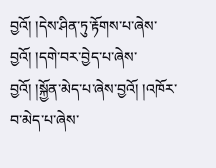བྱའོ། །དེས་ཤིན་ཏུ་རྟོགས་པ་ཞེས་བྱའོ། །དགེ་བར་བྱེད་པ་ཞེས་བྱའོ། །སྐྱོན་མེད་པ་ཞེས་བྱའོ། །འཁོར་བ་མེད་པ་ཞེས་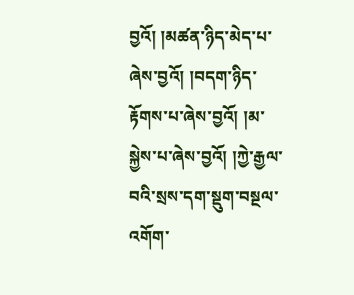བྱའོ། །མཚན་ཉིད་མེད་པ་ཞེས་བྱའོ། །བདག་ཉིད་རྟོགས་པ་ཞེས་བྱའོ། །མ་སྐྱེས་པ་ཞེས་བྱའོ། །ཀྱེ་རྒྱལ་བའི་སྲས་དག་སྡུག་བསྔལ་འགོག་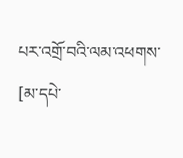པར་འགྲོ་བའི་ལམ་འཕགས་
[མ་དཔེ་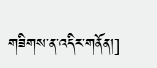གཟིགས་ན་འདིར་གནོན།]